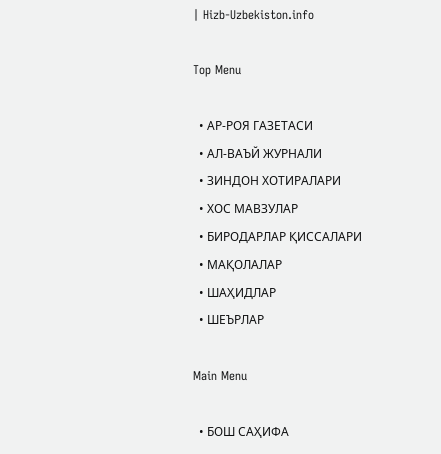| Hizb-Uzbekiston.info

Top Menu

  • АР-РОЯ ГАЗЕТАСИ
  • АЛ-ВАЪЙ ЖУРНАЛИ
  • ЗИНДОН ХОТИРАЛАРИ
  • ХОС МАВЗУЛАР
  • БИРОДАРЛАР ҚИССАЛАРИ
  • МАҚОЛАЛАР
  • ШАҲИДЛАР
  • ШЕЪРЛАР

Main Menu

  • БОШ САҲИФА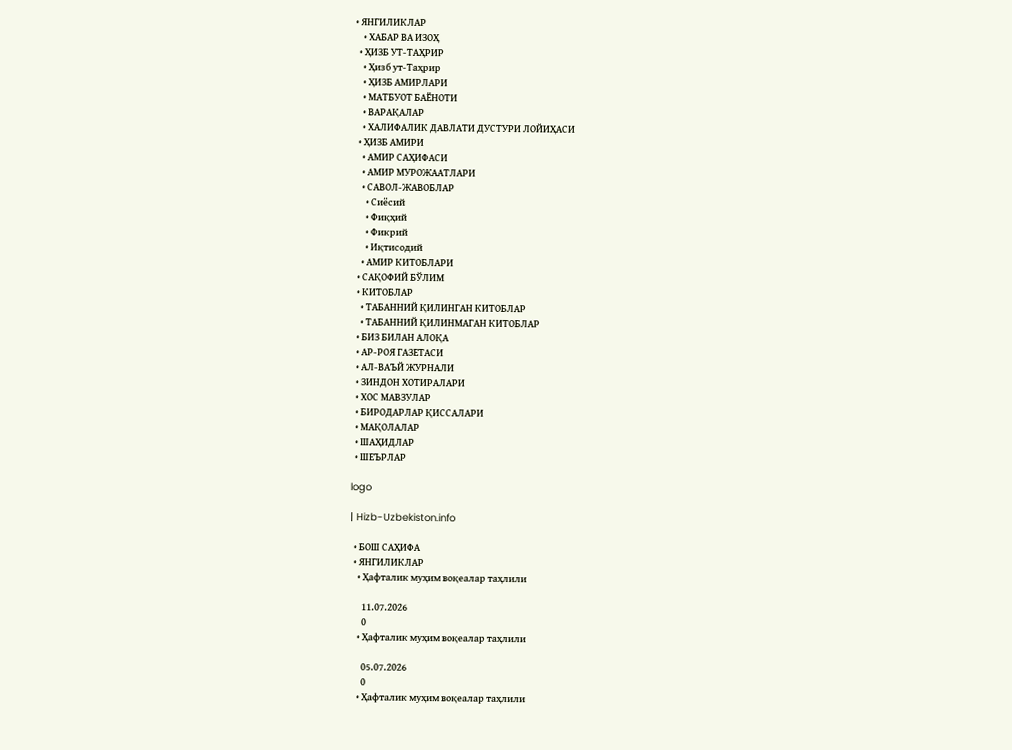• ЯНГИЛИКЛАР
    • ХАБАР ВА ИЗОҲ
  • ҲИЗБ УТ-ТАҲРИР
    • Ҳизб ут-Таҳрир
    • ҲИЗБ АМИРЛАРИ
    • МАТБУОТ БАЁНОТИ
    • ВАРАҚАЛАР
    • ХАЛИФАЛИК ДАВЛАТИ ДУСТУРИ ЛОЙИҲАСИ
  • ҲИЗБ АМИРИ
    • АМИР САҲИФАСИ
    • АМИР МУРОЖААТЛАРИ
    • САВОЛ-ЖАВОБЛАР
      • Сиёсий
      • Фиқҳий
      • Фикрий
      • Иқтисодий
    • АМИР КИТОБЛАРИ
  • САҚОФИЙ БЎЛИМ
  • КИТОБЛАР
    • ТАБАННИЙ ҚИЛИНГАН КИТОБЛАР
    • ТАБАННИЙ ҚИЛИНМАГАН КИТОБЛАР
  • БИЗ БИЛАН АЛОҚА
  • АР-РОЯ ГАЗЕТАСИ
  • АЛ-ВАЪЙ ЖУРНАЛИ
  • ЗИНДОН ХОТИРАЛАРИ
  • ХОС МАВЗУЛАР
  • БИРОДАРЛАР ҚИССАЛАРИ
  • МАҚОЛАЛАР
  • ШАҲИДЛАР
  • ШЕЪРЛАР

logo

| Hizb-Uzbekiston.info

  • БОШ САҲИФА
  • ЯНГИЛИКЛАР
    • Ҳафталик муҳим воқеалар таҳлили

      11.07.2026
      0
    • Ҳафталик муҳим воқеалар таҳлили

      05.07.2026
      0
    • Ҳафталик муҳим воқеалар таҳлили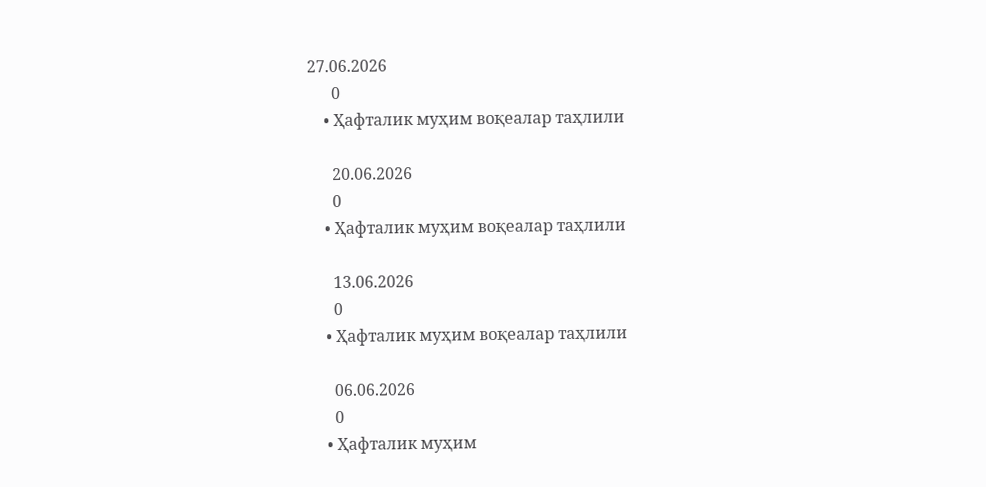27.06.2026
      0
    • Ҳафталик муҳим воқеалар таҳлили

      20.06.2026
      0
    • Ҳафталик муҳим воқеалар таҳлили

      13.06.2026
      0
    • Ҳафталик муҳим воқеалар таҳлили

      06.06.2026
      0
    • Ҳафталик муҳим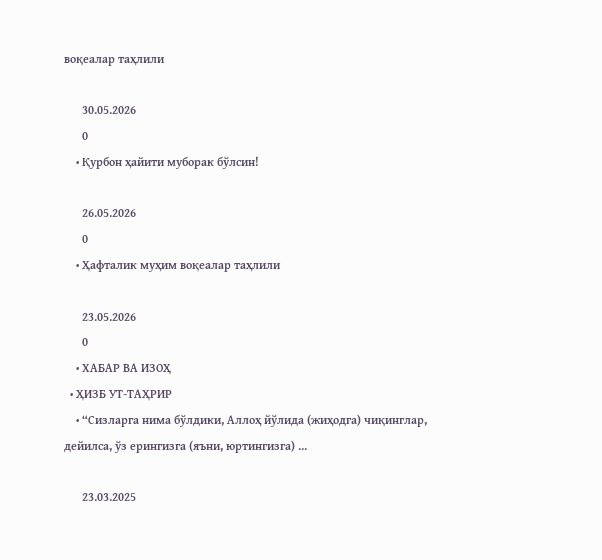воқеалар таҳлили

      30.05.2026
      0
    • Қурбон ҳайити муборак бўлсин!

      26.05.2026
      0
    • Ҳафталик муҳим воқеалар таҳлили

      23.05.2026
      0
    • ХАБАР ВА ИЗОҲ
  • ҲИЗБ УТ-ТАҲРИР
    • “Сизларга нима бўлдики, Аллоҳ йўлида (жиҳодга) чиқинглар, дейилса, ўз ерингизга (яъни, юртингизга) ...

      23.03.2025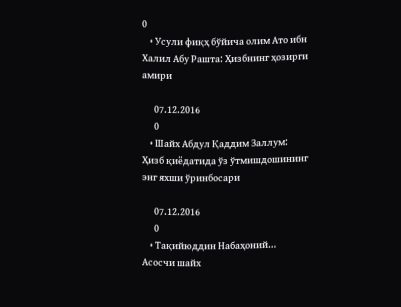0
    • Усули фиқҳ бўйича олим Ато ибн Халил Абу Рашта: Ҳизбнинг ҳозирги амири

      07.12.2016
      0
    • Шайх Абдул Қаддим Заллум: Ҳизб қиёдатида ўз ўтмишдошининг энг яхши ўринбосари

      07.12.2016
      0
    • Тақийюддин Набаҳоний… Асосчи шайх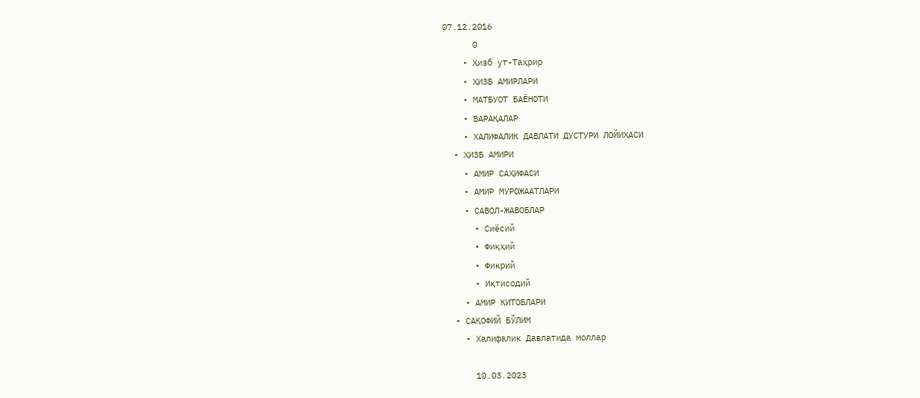07.12.2016
      0
    • Ҳизб ут-Таҳрир
    • ҲИЗБ АМИРЛАРИ
    • МАТБУОТ БАЁНОТИ
    • ВАРАҚАЛАР
    • ХАЛИФАЛИК ДАВЛАТИ ДУСТУРИ ЛОЙИҲАСИ
  • ҲИЗБ АМИРИ
    • АМИР САҲИФАСИ
    • АМИР МУРОЖААТЛАРИ
    • САВОЛ-ЖАВОБЛАР
      • Сиёсий
      • Фиқҳий
      • Фикрий
      • Иқтисодий
    • АМИР КИТОБЛАРИ
  • САҚОФИЙ БЎЛИМ
    • Халифалик Давлатида моллар

      10.03.2023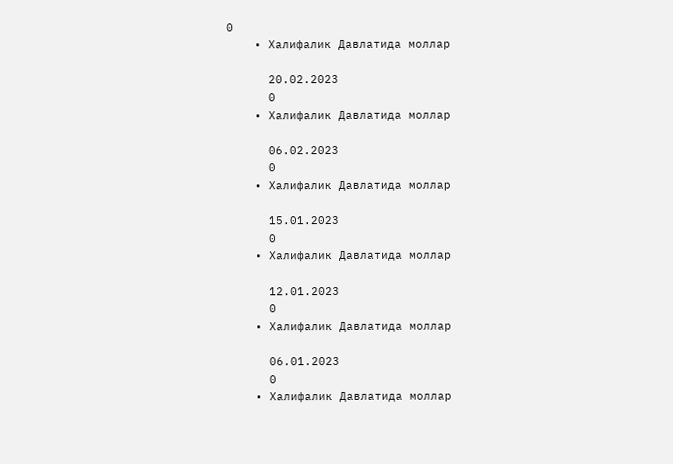0
    • Халифалик Давлатида моллар

      20.02.2023
      0
    • Халифалик Давлатида моллар

      06.02.2023
      0
    • Халифалик Давлатида моллар

      15.01.2023
      0
    • Халифалик Давлатида моллар

      12.01.2023
      0
    • Халифалик Давлатида моллар

      06.01.2023
      0
    • Халифалик Давлатида моллар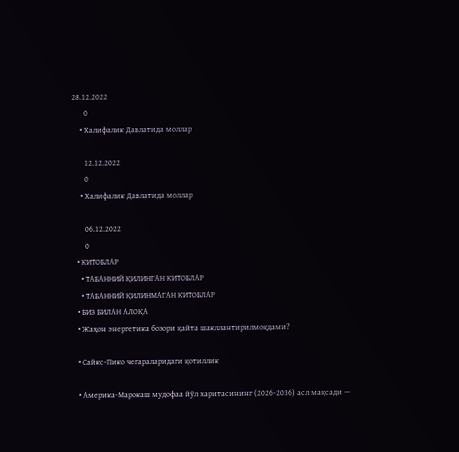28.12.2022
      0
    • Халифалик Давлатида моллар

      12.12.2022
      0
    • Халифалик Давлатида моллар

      06.12.2022
      0
  • КИТОБЛАР
    • ТАБАННИЙ ҚИЛИНГАН КИТОБЛАР
    • ТАБАННИЙ ҚИЛИНМАГАН КИТОБЛАР
  • БИЗ БИЛАН АЛОҚА
  • Жаҳон энергетика бозори қайта шакллантирилмоқдами?

  • Сайкс-Пико чегараларидаги қотиллик

  • Америка-Марокаш мудофаа йўл харитасининг (2026-2036) асл мақсади —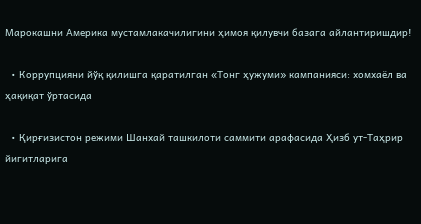Марокашни Америка мустамлакачилигини ҳимоя қилувчи базага айлантиришдир!

  • Коррупцияни йўқ қилишга қаратилган «Тонг ҳужуми» кампанияси: хомхаёл ва ҳақиқат ўртасида

  • Қирғизистон режими Шанхай ташкилоти саммити арафасида Ҳизб ут-Таҳрир йигитларига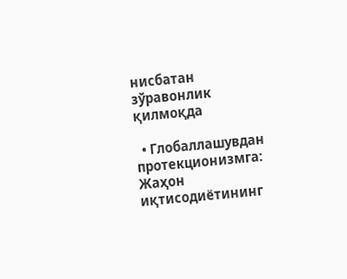нисбатан зўравонлик қилмоқда

  • Глобаллашувдан протекционизмга: Жаҳон иқтисодиётининг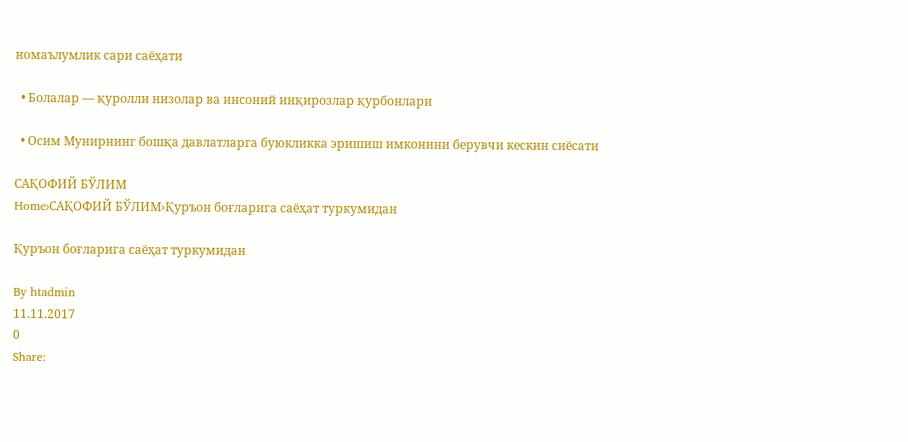номаълумлик сари саёҳати

  • Болалар — қуролли низолар ва инсоний инқирозлар қурбонлари

  • Осим Мунирнинг бошқа давлатларга буюкликка эришиш имконини берувчи кескин сиёсати

САҚОФИЙ БЎЛИМ
Home›САҚОФИЙ БЎЛИМ›Қуръон боғларига саёҳат туркумидан

Қуръон боғларига саёҳат туркумидан

By htadmin
11.11.2017
0
Share: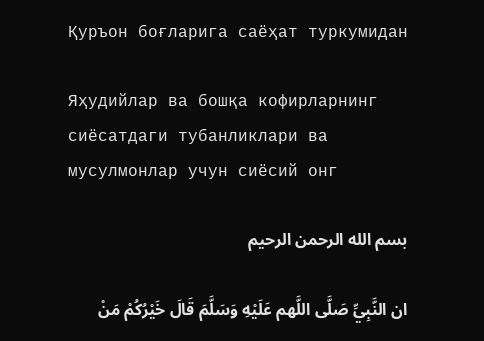Қуръон боғларига саёҳат туркумидан

Яҳудийлар ва бошқа кофирларнинг сиёсатдаги тубанликлари ва мусулмонлар учун сиёсий онг

بسم الله الرحمن الرحيم

ان النَّبِيِّ صَلَّى اللَّهم عَلَيْهِ وَسَلَّمَ قَالَ خَيْرُكُمْ مَنْ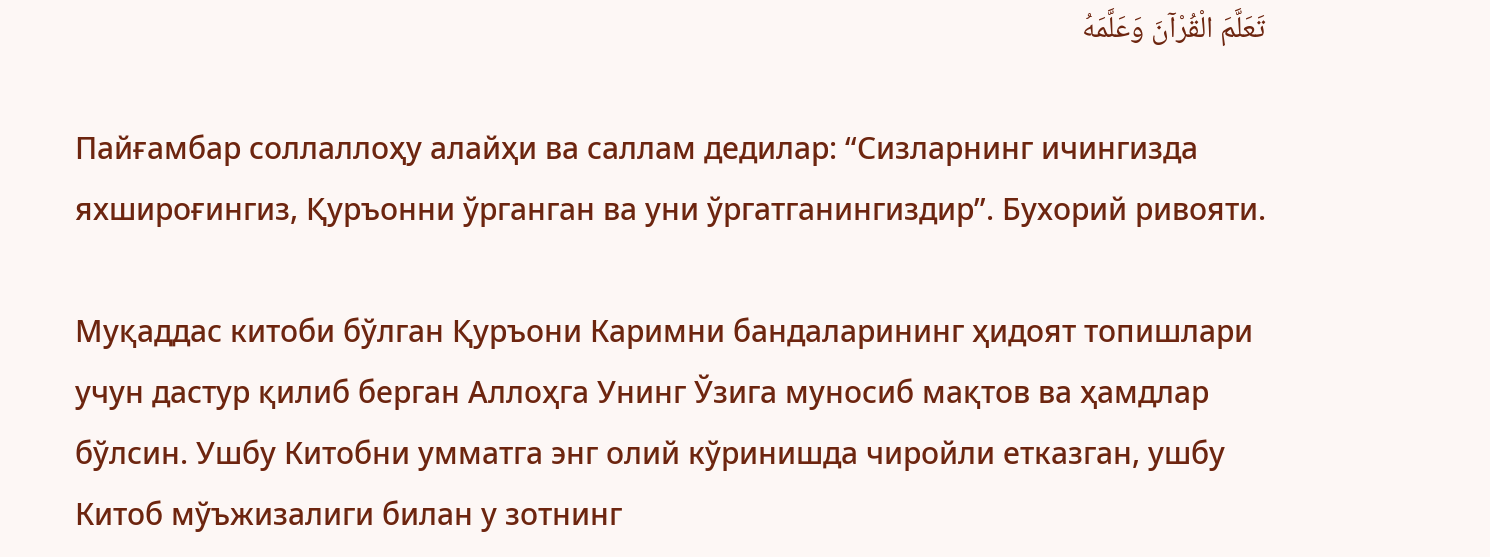تَعَلَّمَ الْقُرْآنَ وَعَلَّمَهُ

Пайғамбар соллаллоҳу алайҳи ва саллам дедилар: “Сизларнинг ичингизда яхшироғингиз, Қуръонни ўрганган ва уни ўргатганингиздир”. Бухорий ривояти.

Муқаддас китоби бўлган Қуръони Каримни бандаларининг ҳидоят топишлари учун дастур қилиб берган Аллоҳга Унинг Ўзига муносиб мақтов ва ҳамдлар бўлсин. Ушбу Китобни умматга энг олий кўринишда чиройли етказган, ушбу Китоб мўъжизалиги билан у зотнинг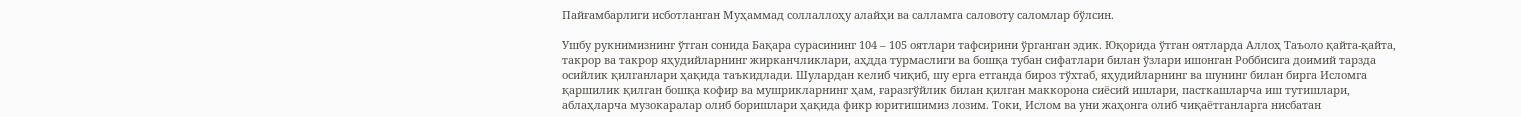Пайғамбарлиги исботланган Муҳаммад соллаллоҳу алайҳи ва салламга саловоту саломлар бўлсин.

Ушбу рукнимизнинг ўтган сонида Бақара сурасининг 104 – 105 оятлари тафсирини ўрганган эдик. Юқорида ўтган оятларда Аллоҳ Таъоло қайта-қайта, такрор ва такрор яҳудийларнинг жирканчликлари, аҳдда турмаслиги ва бошқа тубан сифатлари билан ўзлари ишонган Роббисига доимий тарзда осийлик қилганлари ҳақида таъкидлади. Шулардан келиб чиқиб, шу ерга етганда бироз тўхтаб, яҳудийларнинг ва шунинг билан бирга Исломга қаршилик қилган бошқа кофир ва мушрикларнинг ҳам, ғаразгўйлик билан қилган маккорона сиёсий ишлари, пасткашларча иш тутишлари, аблаҳларча музокаралар олиб боришлари ҳақида фикр юритишимиз лозим. Токи, Ислом ва уни жаҳонга олиб чиқаётганларга нисбатан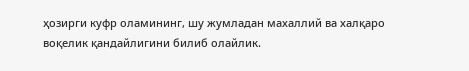ҳозирги куфр оламининг, шу жумладан махаллий ва халқаро воқелик қандайлигини билиб олайлик.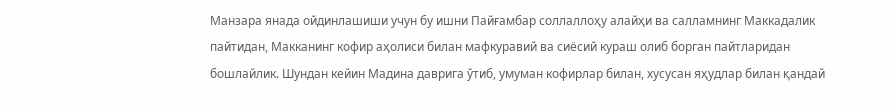Манзара янада ойдинлашиши учун бу ишни Пайғамбар соллаллоҳу алайҳи ва салламнинг Маккадалик пайтидан, Макканинг кофир аҳолиси билан мафкуравий ва сиёсий кураш олиб борган пайтларидан бошлайлик. Шундан кейин Мадина даврига ўтиб, умуман кофирлар билан, хусусан яҳудлар билан қандай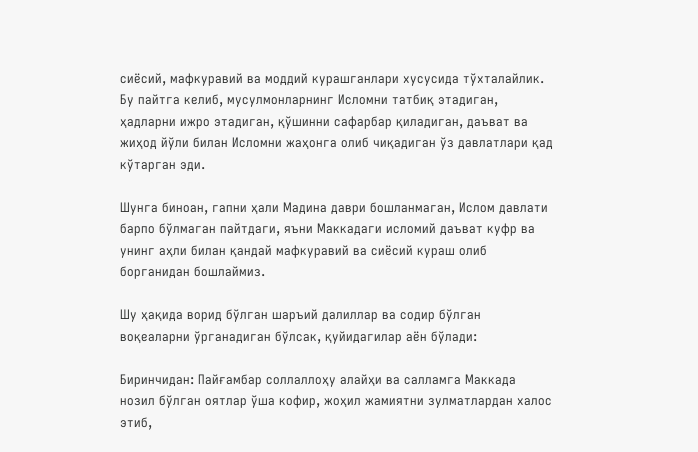сиёсий, мафкуравий ва моддий курашганлари хусусида тўхталайлик. Бу пайтга келиб, мусулмонларнинг Исломни татбиқ этадиган, ҳадларни ижро этадиган, қўшинни сафарбар қиладиган, даъват ва жиҳод йўли билан Исломни жаҳонга олиб чиқадиган ўз давлатлари қад кўтарган эди.

Шунга биноан, гапни ҳали Мадина даври бошланмаган, Ислом давлати барпо бўлмаган пайтдаги, яъни Маккадаги исломий даъват куфр ва унинг аҳли билан қандай мафкуравий ва сиёсий кураш олиб борганидан бошлаймиз.

Шу ҳақида ворид бўлган шаръий далиллар ва содир бўлган воқеаларни ўрганадиган бўлсак, қуйидагилар аён бўлади:

Биринчидан: Пайғамбар соллаллоҳу алайҳи ва салламга Маккада нозил бўлган оятлар ўша кофир, жоҳил жамиятни зулматлардан халос этиб,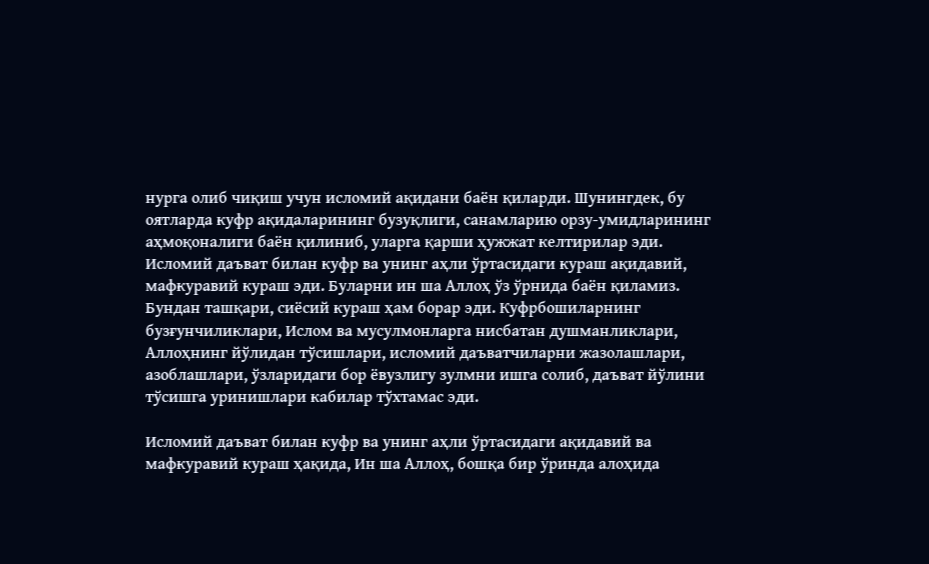нурга олиб чиқиш учун исломий ақидани баён қиларди. Шунингдек, бу оятларда куфр ақидаларининг бузуқлиги, санамларию орзу-умидларининг аҳмоқоналиги баён қилиниб, уларга қарши ҳужжат келтирилар эди. Исломий даъват билан куфр ва унинг аҳли ўртасидаги кураш ақидавий, мафкуравий кураш эди. Буларни ин ша Аллоҳ ўз ўрнида баён қиламиз. Бундан ташқари, сиёсий кураш ҳам борар эди. Куфрбошиларнинг бузғунчиликлари, Ислом ва мусулмонларга нисбатан душманликлари, Аллоҳнинг йўлидан тўсишлари, исломий даъватчиларни жазолашлари, азоблашлари, ўзларидаги бор ёвузлигу зулмни ишга солиб, даъват йўлини тўсишга уринишлари кабилар тўхтамас эди.

Исломий даъват билан куфр ва унинг аҳли ўртасидаги ақидавий ва мафкуравий кураш ҳақида, Ин ша Аллоҳ, бошқа бир ўринда алоҳида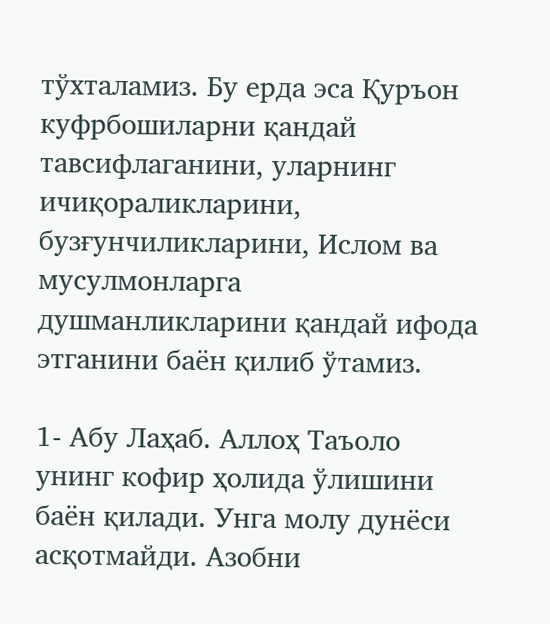тўхталамиз. Бу ерда эса Қуръон куфрбошиларни қандай тавсифлаганини, уларнинг ичиқораликларини, бузғунчиликларини, Ислом ва мусулмонларга душманликларини қандай ифода этганини баён қилиб ўтамиз.

1- Абу Лаҳаб. Аллоҳ Таъоло унинг кофир ҳолида ўлишини баён қилади. Унга молу дунёси асқотмайди. Азобни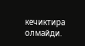кечиктира олмайди.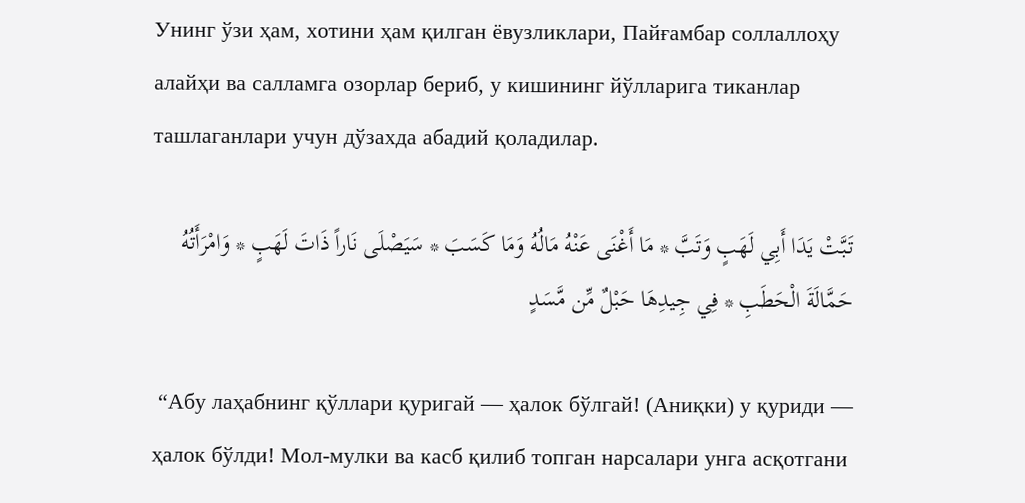Унинг ўзи ҳам, хотини ҳам қилган ёвузликлари, Пайғамбар соллаллоҳу алайҳи ва салламга озорлар бериб, у кишининг йўлларига тиканлар ташлаганлари учун дўзахда абадий қоладилар.

تَبَّتْ يَدَا أَبِي لَهَبٍ وَتَبَّ * مَا أَغْنَى عَنْهُ مَالُهُ وَمَا كَسَبَ * سَيَصْلَى نَاراً ذَاتَ لَهَبٍ * وَامْرَأَتُهُ حَمَّالَةَ الْحَطَبِ * فِي جِيدِهَا حَبْلٌ مِّن مَّسَدٍ

 “Абу лаҳабнинг қўллари қуригай — ҳалок бўлгай! (Аниқки) у қуриди — ҳалок бўлди! Мол-мулки ва касб қилиб топган нарсалари унга асқотгани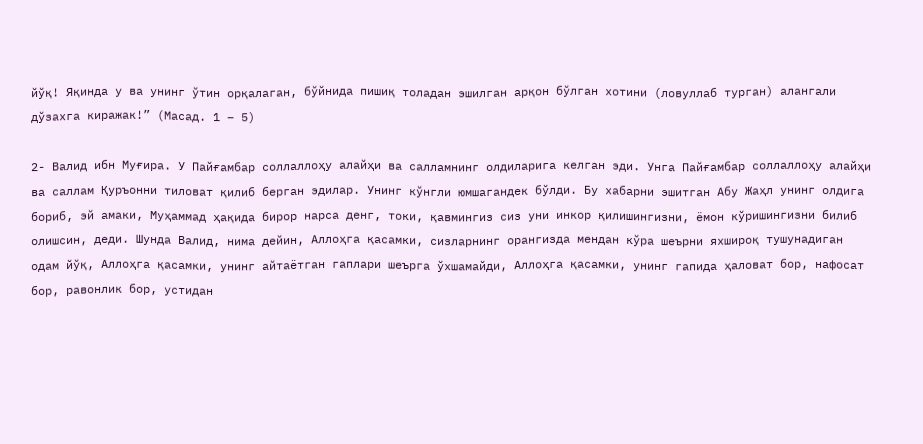йўқ! Яқинда у ва унинг ўтин орқалаган, бўйнида пишиқ толадан эшилган арқон бўлган хотини (ловуллаб турган) алангали дўзахга киражак!” (Масад. 1 – 5)

2- Валид ибн Муғира. У Пайғамбар соллаллоҳу алайҳи ва салламнинг олдиларига келган эди. Унга Пайғамбар соллаллоҳу алайҳи ва саллам Қуръонни тиловат қилиб берган эдилар. Унинг кўнгли юмшагандек бўлди. Бу хабарни эшитган Абу Жаҳл унинг олдига бориб, эй амаки, Муҳаммад ҳақида бирор нарса денг, токи, қавмингиз сиз уни инкор қилишингизни, ёмон кўришингизни билиб олишсин, деди. Шунда Валид, нима дейин, Аллоҳга қасамки, сизларнинг орангизда мендан кўра шеърни яхшироқ тушунадиган одам йўқ, Аллоҳга қасамки, унинг айтаётган гаплари шеърга ўхшамайди, Аллоҳга қасамки, унинг гапида ҳаловат бор, нафосат бор, равонлик бор, устидан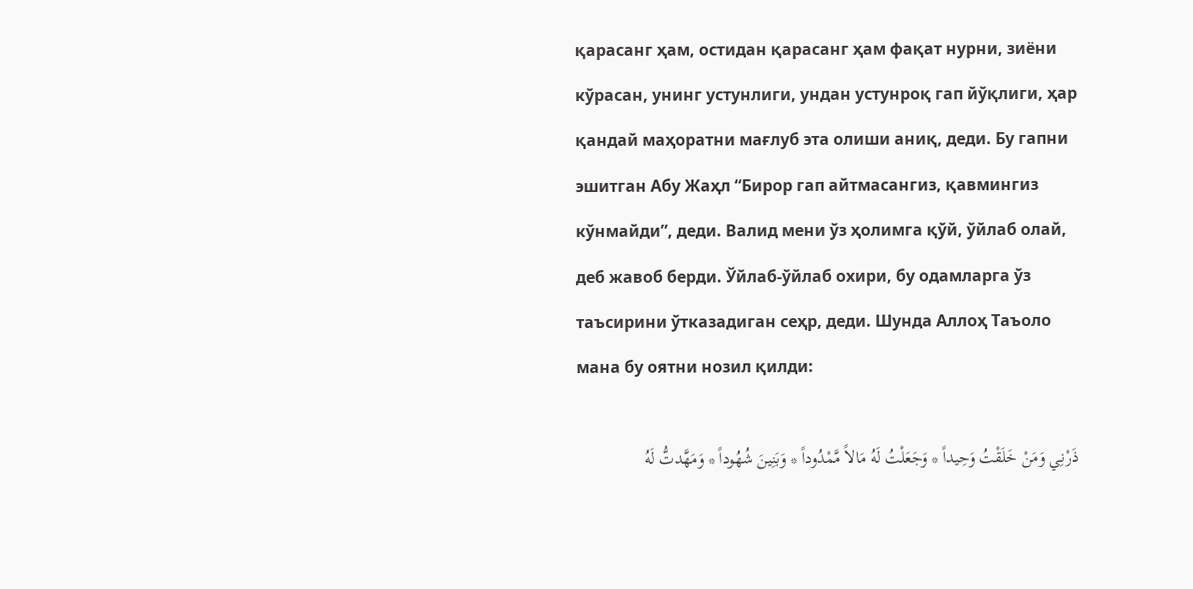қарасанг ҳам, остидан қарасанг ҳам фақат нурни, зиёни кўрасан, унинг устунлиги, ундан устунроқ гап йўқлиги, ҳар қандай маҳоратни мағлуб эта олиши аниқ, деди. Бу гапни эшитган Абу Жаҳл “Бирор гап айтмасангиз, қавмингиз кўнмайди”, деди. Валид мени ўз ҳолимга қўй, ўйлаб олай, деб жавоб берди. Ўйлаб-ўйлаб охири, бу одамларга ўз таъсирини ўтказадиган сеҳр, деди. Шунда Аллоҳ Таъоло мана бу оятни нозил қилди:

ذَرْنِي وَمَنْ خَلَقْتُ وَحِيداً * وَجَعَلْتُ لَهُ مَالاً مَّمْدُوداً * وَبَنِينَ شُهُوداً * وَمَهَّدتُّ لَهُ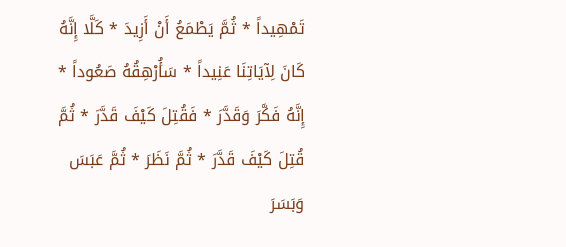تَمْهِيداً * ثُمَّ يَطْمَعُ أَنْ أَزِيدَ * كَلَّا إِنَّهُ كَانَ لِآيَاتِنَا عَنِيداً * سَأُرْهِقُهُ صَعُوداً * إِنَّهُ فَكَّرَ وَقَدَّرَ * فَقُتِلَ كَيْفَ قَدَّرَ * ثُمَّ قُتِلَ كَيْفَ قَدَّرَ * ثُمَّ نَظَرَ * ثُمَّ عَبَسَ وَبَسَرَ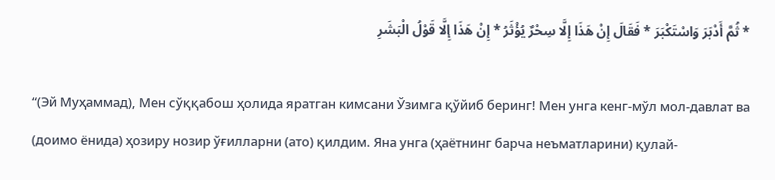* ثُمَّ أَدْبَرَ وَاسْتَكْبَرَ * فَقَالَ إِنْ هَذَا إِلَّا سِحْرٌ يُؤْثَرُ * إِنْ هَذَا إِلَّا قَوْلُ الْبَشَرِ

“(Эй Муҳаммад), Мен сўққабош ҳолида яратган кимсани Ўзимга қўйиб беринг! Мен унга кенг-мўл мол-давлат ва (доимо ёнида) ҳозиру нозир ўғилларни (ато) қилдим. Яна унга (ҳаётнинг барча неъматларини) қулай-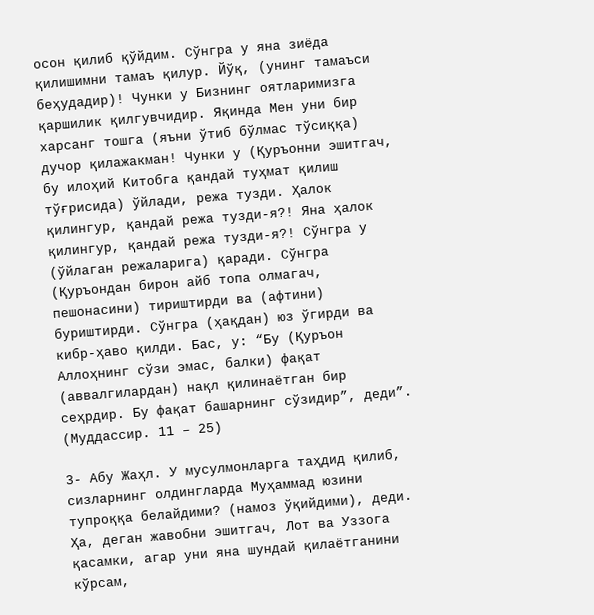осон қилиб қўйдим. Сўнгра у яна зиёда қилишимни тамаъ қилур. Йўқ, (унинг тамаъси беҳудадир)! Чунки у Бизнинг оятларимизга қаршилик қилгувчидир. Яқинда Мен уни бир харсанг тошга (яъни ўтиб бўлмас тўсиққа) дучор қилажакман! Чунки у (Қуръонни эшитгач, бу илоҳий Китобга қандай туҳмат қилиш тўғрисида) ўйлади, режа тузди. Ҳалок қилингур, қандай режа тузди-я?! Яна ҳалок қилингур, қандай режа тузди-я?! Сўнгра у (ўйлаган режаларига) қаради. Сўнгра (Қуръондан бирон айб топа олмагач, пешонасини) тириштирди ва (афтини) буриштирди. Сўнгра (ҳақдан) юз ўгирди ва кибр-ҳаво қилди. Бас, у: “Бу (Қуръон Аллоҳнинг сўзи эмас, балки) фақат (аввалгилардан) нақл қилинаётган бир сеҳрдир. Бу фақат башарнинг сўзидир”, деди”. (Муддассир. 11 – 25)

3- Абу Жаҳл. У мусулмонларга таҳдид қилиб, сизларнинг олдингларда Муҳаммад юзини тупроққа белайдими? (намоз ўқийдими), деди. Ҳа, деган жавобни эшитгач, Лот ва Уззога қасамки, агар уни яна шундай қилаётганини кўрсам,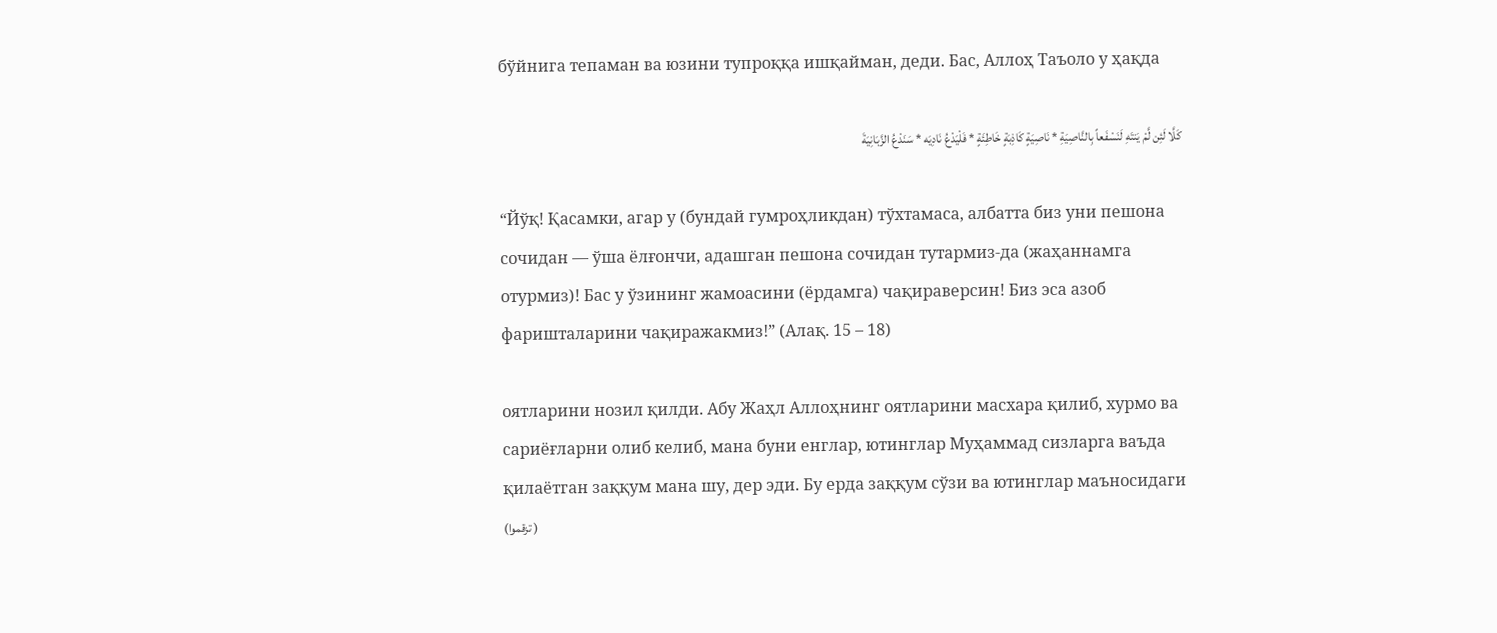бўйнига тепаман ва юзини тупроққа ишқайман, деди. Бас, Аллоҳ Таъоло у ҳақда

كَلَّا لَئِن لَّمْ يَنتَهِ لَنَسْفَعاً بِالنَّاصِيَةِ * نَاصِيَةٍ كَاذِبَةٍ خَاطِئَةٍ * فَلْيَدْعُ نَادِيَه * سَنَدْعُ الزَّبَانِيَةَ

“Йўқ! Қасамки, агар у (бундай гумроҳликдан) тўхтамаса, албатта биз уни пешона сочидан — ўша ёлғончи, адашган пешона сочидан тутармиз-да (жаҳаннамга отурмиз)! Бас у ўзининг жамоасини (ёрдамга) чақираверсин! Биз эса азоб фаришталарини чақиражакмиз!” (Алақ. 15 – 18)

оятларини нозил қилди. Абу Жаҳл Аллоҳнинг оятларини масхара қилиб, хурмо ва сариёғларни олиб келиб, мана буни енглар, ютинглар Муҳаммад сизларга ваъда қилаётган заққум мана шу, дер эди. Бу ерда заққум сўзи ва ютинглар маъносидаги (تزقموا )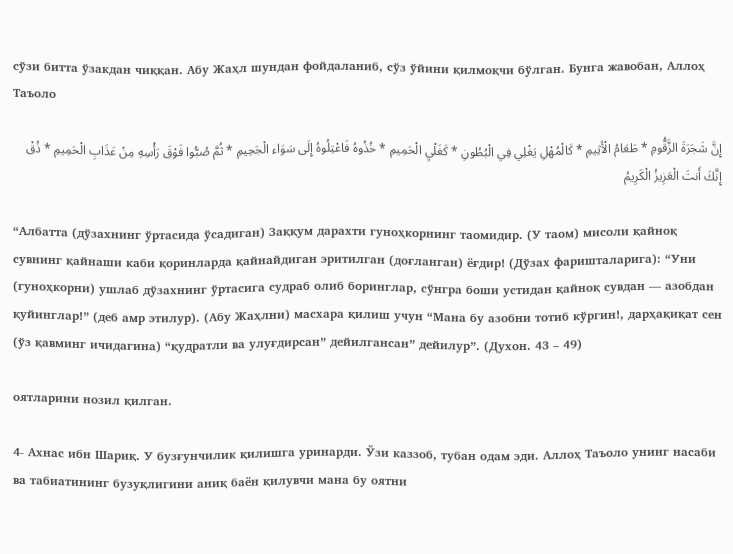сўзи битта ўзакдан чиққан. Абу Жаҳл шундан фойдаланиб, сўз ўйини қилмоқчи бўлган. Бунга жавобан, Аллоҳ Таъоло

إِنَّ شَجَرَةَ الزَّقُّومِ * طَعَامُ الْأَثِيمِ * كَالْمُهْلِ يَغْلِي فِي الْبُطُونِ * كَغَلْيِ الْحَمِيمِ * خُذُوهُ فَاعْتِلُوهُ إِلَى سَوَاء الْجَحِيمِ * ثُمَّ صُبُّوا فَوْقَ رَأْسِهِ مِنْ عَذَابِ الْحَمِيمِ * ذُقْ إِنَّكَ أَنتَ الْعَزِيزُ الْكَرِيمُ

“Албатта (дўзахнинг ўртасида ўсадиган) Заққум дарахти гуноҳкорнинг таомидир. (У таом) мисоли қайноқ сувнинг қайнаши каби қоринларда қайнайдиган эритилган (доғланган) ёғдир! (Дўзах фаришталарига): “Уни (гуноҳкорни) ушлаб дўзахнинг ўртасига судраб олиб боринглар, сўнгра боши устидан қайноқ сувдан — азобдан қуйинглар!” (деб амр этилур). (Абу Жаҳлни) масхара қилиш учун “Мана бу азобни тотиб кўргин!, дарҳақиқат сен (ўз қавминг ичидагина) “қудратли ва улуғдирсан” дейилгансан” дейилур”. (Духон. 43 – 49)

оятларини нозил қилган.

4- Ахнас ибн Шариқ. У бузғунчилик қилишга уринарди. Ўзи каззоб, тубан одам эди. Аллоҳ Таъоло унинг насаби ва табиатининг бузуқлигини аниқ баён қилувчи мана бу оятни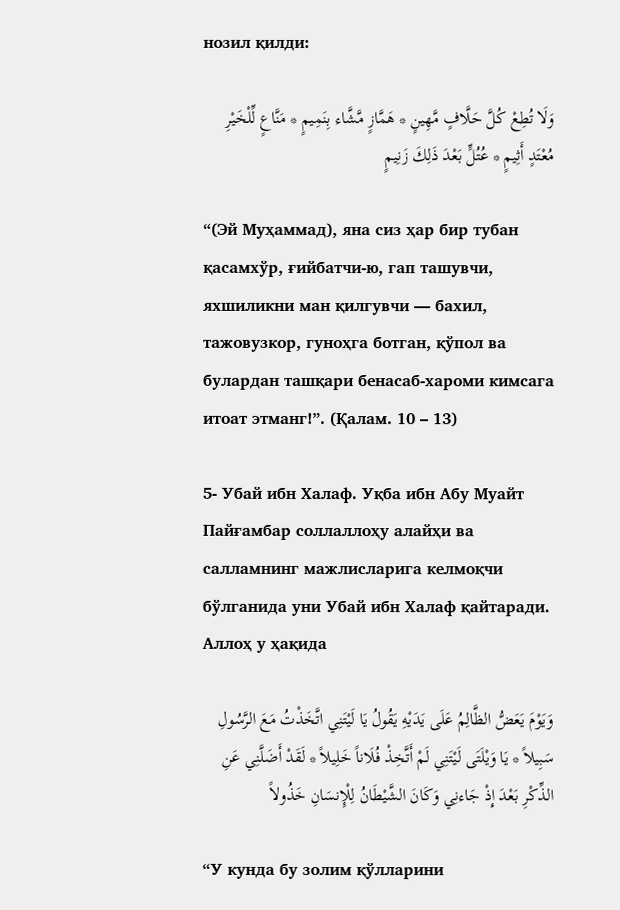нозил қилди:

وَلَا تُطِعْ كُلَّ حَلَّافٍ مَّهِينٍ * هَمَّازٍ مَّشَّاء بِنَمِيمٍ * مَنَّاعٍ لِّلْخَيْرِ مُعْتَدٍ أَثِيمٍ * عُتُلٍّ بَعْدَ ذَلِكَ زَنِيمٍ

“(Эй Муҳаммад), яна сиз ҳар бир тубан қасамхўр, ғийбатчи-ю, гап ташувчи, яхшиликни ман қилгувчи — бахил, тажовузкор, гуноҳга ботган, қўпол ва булардан ташқари бенасаб-хароми кимсага итоат этманг!”. (Қалам. 10 – 13)

5- Убай ибн Халаф. Уқба ибн Абу Муайт Пайғамбар соллаллоҳу алайҳи ва салламнинг мажлисларига келмоқчи бўлганида уни Убай ибн Халаф қайтаради. Аллоҳ у ҳақида

وَيَوْمَ يَعَضُّ الظَّالِمُ عَلَى يَدَيْهِ يَقُولُ يَا لَيْتَنِي اتَّخَذْتُ مَعَ الرَّسُولِ سَبِيلاً * يَا وَيْلَتَى لَيْتَنِي لَمْ أَتَّخِذْ فُلَاناً خَلِيلاً * لَقَدْ أَضَلَّنِي عَنِ الذِّكْرِ بَعْدَ إِذْ جَاءنِي وَكَانَ الشَّيْطَانُ لِلْإِنسَانِ خَذُولاً

“У кунда бу золим қўлларини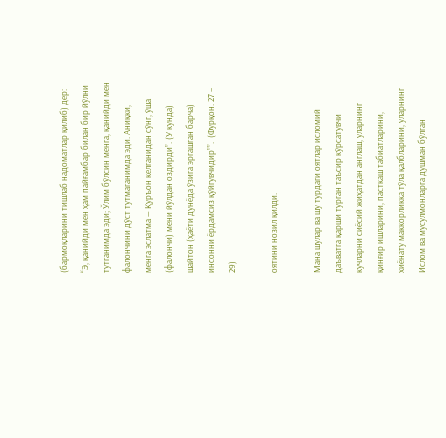(бармоқларини тишлаб надоматлар қилиб) дер: “Э, қанийди мен ҳам пайғамбар билан бир йўлни тутганимда эди; Ўлим бўлсин менга, қанийди мен фалончини дўст тутмаганимда эди. Аниқки, менга эслатма — Қуръон келганидан сўнг, ўша (фалончи) мени йўлдан оздирди”. (У кунда) шайтон (ҳаёти дунёда ўзига эргашган барча) инсонни ёрдамсиз қўйгувчидир””.  (Фурқон. 27 – 29)

оятини нозил қилди.

Мана шулар ва шу турдаги оятлар исломий даъватга қарши турган таъсир кўрсатувчи кучларни сиёсий жиҳатдан англаш, уларнинг қинғир ишларини, пасткаш табиатларини, хиёнату маккорликка тўла қалбларини, уларнинг Ислом ва мусулмонларга душман бўлган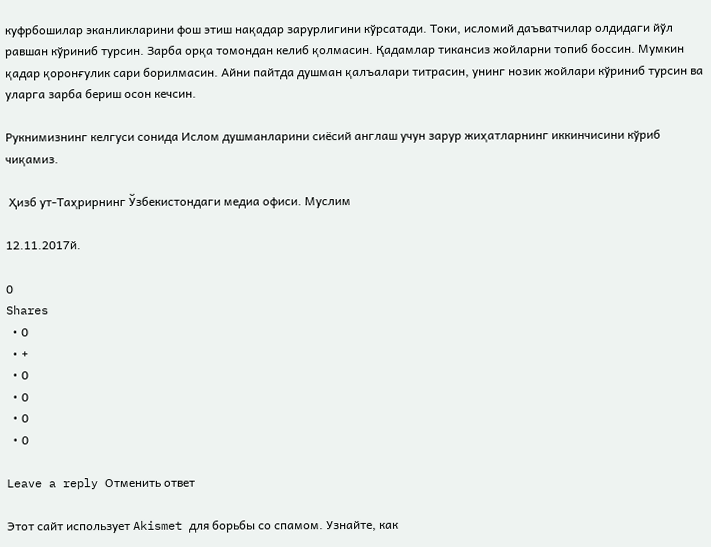куфрбошилар эканликларини фош этиш нақадар зарурлигини кўрсатади. Токи, исломий даъватчилар олдидаги йўл равшан кўриниб турсин. Зарба орқа томондан келиб қолмасин. Қадамлар тикансиз жойларни топиб боссин. Мумкин қадар қоронғулик сари борилмасин. Айни пайтда душман қалъалари титрасин, унинг нозик жойлари кўриниб турсин ва уларга зарба бериш осон кечсин.

Рукнимизнинг келгуси сонида Ислом душманларини сиёсий англаш учун зарур жиҳатларнинг иккинчисини кўриб чиқамиз.

 Ҳизб ут-Таҳрирнинг Ўзбекистондаги медиа офиси. Муслим

12.11.2017й.

0
Shares
  • 0
  • +
  • 0
  • 0
  • 0
  • 0

Leave a reply Отменить ответ

Этот сайт использует Akismet для борьбы со спамом. Узнайте, как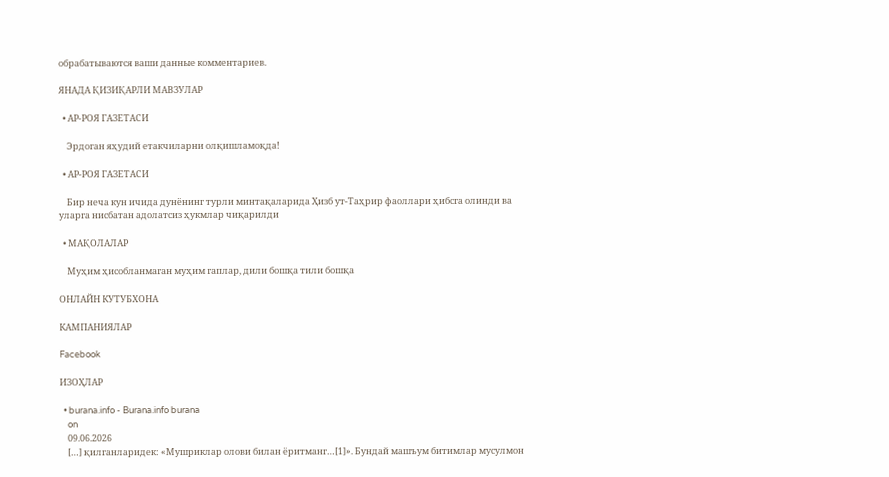обрабатываются ваши данные комментариев.

ЯНАДА ҚИЗИҚАРЛИ МАВЗУЛАР

  • АР-РОЯ ГАЗЕТАСИ

    Эрдоган яҳудий етакчиларни олқишламоқда!

  • АР-РОЯ ГАЗЕТАСИ

    Бир неча кун ичида дунёнинг турли минтақаларида Ҳизб ут-Таҳрир фаоллари ҳибсга олинди ва уларга нисбатан адолатсиз ҳукмлар чиқарилди

  • МАҚОЛАЛАР

    Муҳим ҳисобланмаган муҳим гаплар, дили бошқа тили бошқа

ОНЛАЙН КУТУБХОНА

КАМПАНИЯЛАР

Facebook

ИЗОҲЛАР

  • burana.info - Burana.info burana
    on
    09.06.2026
    […] қилганларидек: «Мушриклар олови билан ёритманг…[1]». Бундай машъум битимлар мусулмон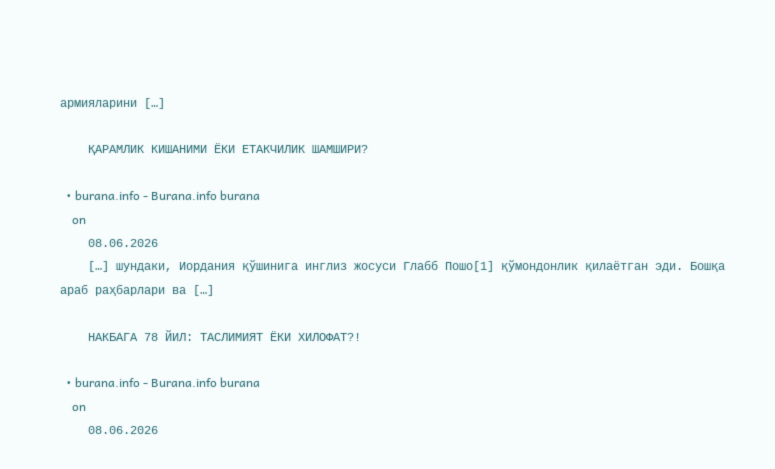армияларини […]

    ҚАРАМЛИК КИШАНИМИ ЁКИ ЕТАКЧИЛИК ШАМШИРИ?

  • burana.info - Burana.info burana
    on
    08.06.2026
    […] шундаки, Иордания қўшинига инглиз жосуси Глабб Пошо[1] қўмондонлик қилаётган эди. Бошқа араб раҳбарлари ва […]

    НАКБАГА 78 ЙИЛ: ТАСЛИМИЯТ ЁКИ ХИЛОФАТ?!

  • burana.info - Burana.info burana
    on
    08.06.2026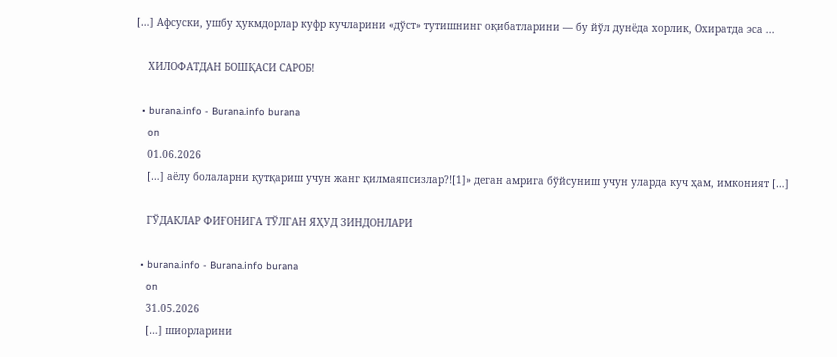[…] Афсуски, ушбу ҳукмдорлар куфр кучларини «дўст» тутишнинг оқибатларини — бу йўл дунёда хорлик, Охиратда эса ...

    ХИЛОФАТДАН БОШҚАСИ САРОБ!

  • burana.info - Burana.info burana
    on
    01.06.2026
    […] аёлу болаларни қутқариш учун жанг қилмаяпсизлар?![1]» деган амрига бўйсуниш учун уларда куч ҳам, имконият […]

    ГЎДАКЛАР ФИҒОНИГА ТЎЛГАН ЯҲУД ЗИНДОНЛАРИ

  • burana.info - Burana.info burana
    on
    31.05.2026
    […] шиорларини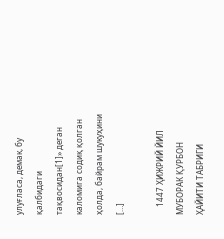улуғласа, демак, бу қалбидаги тақвосидан[1]» деган каломига содиқ қолган ҳолда, байрам шукуҳини […]

    1447 ҲИЖРИЙ ЙИЛ МУБОРАК ҚУРБОН ҲАЙИТИ ТАБРИГИ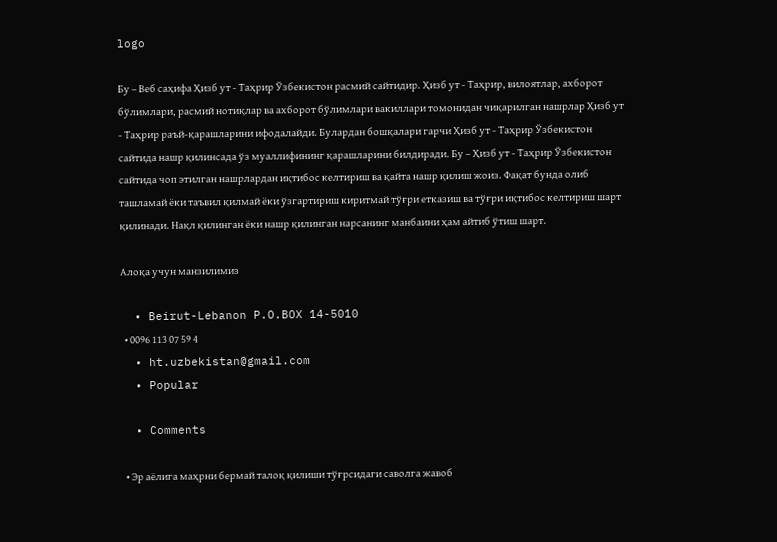logo

Бу – Веб саҳифа Ҳизб ут - Таҳрир Ўзбекистон расмий сайтидир. Ҳизб ут - Таҳрир, вилоятлар, ахборот бўлимлари, расмий нотиқлар ва ахборот бўлимлари вакиллари томонидан чиқарилган нашрлар Ҳизб ут - Таҳрир раъй-қарашларини ифодалайди. Булардан бошқалари гарчи Ҳизб ут - Таҳрир Ўзбекистон сайтида нашр қилинсада ўз муаллифининг қарашларини билдиради. Бу – Ҳизб ут - Таҳрир Ўзбекистон сайтида чоп этилган нашрлардан иқтибос келтириш ва қайта нашр қилиш жоиз. Фақат бунда олиб ташламай ёки таъвил қилмай ёки ўзгартириш киритмай тўғри етказиш ва тўғри иқтибос келтириш шарт қилинади. Нақл қилинган ёки нашр қилинган нарсанинг манбаини ҳам айтиб ўтиш шарт.

Алоқа учун манзилимиз

  • Beirut-Lebanon P.O.BOX 14-5010
  • 0096 113 07 59 4
  • ht.uzbekistan@gmail.com
  • Popular

  • Comments

  • Эр аёлига маҳрни бермай талоқ қилиши тўғрсидаги саволга жавоб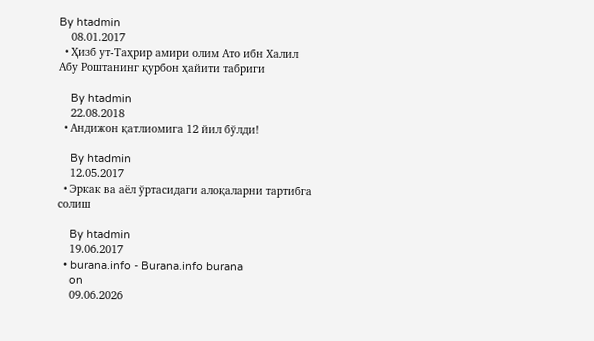By htadmin
    08.01.2017
  • Ҳизб ут-Таҳрир амири олим Ато ибн Халил Абу Роштанинг қурбон ҳайити табриги

    By htadmin
    22.08.2018
  • Андижон қатлиомига 12 йил бўлди!

    By htadmin
    12.05.2017
  • Эркак ва аёл ўртасидаги алоқаларни тартибга солиш

    By htadmin
    19.06.2017
  • burana.info - Burana.info burana
    on
    09.06.2026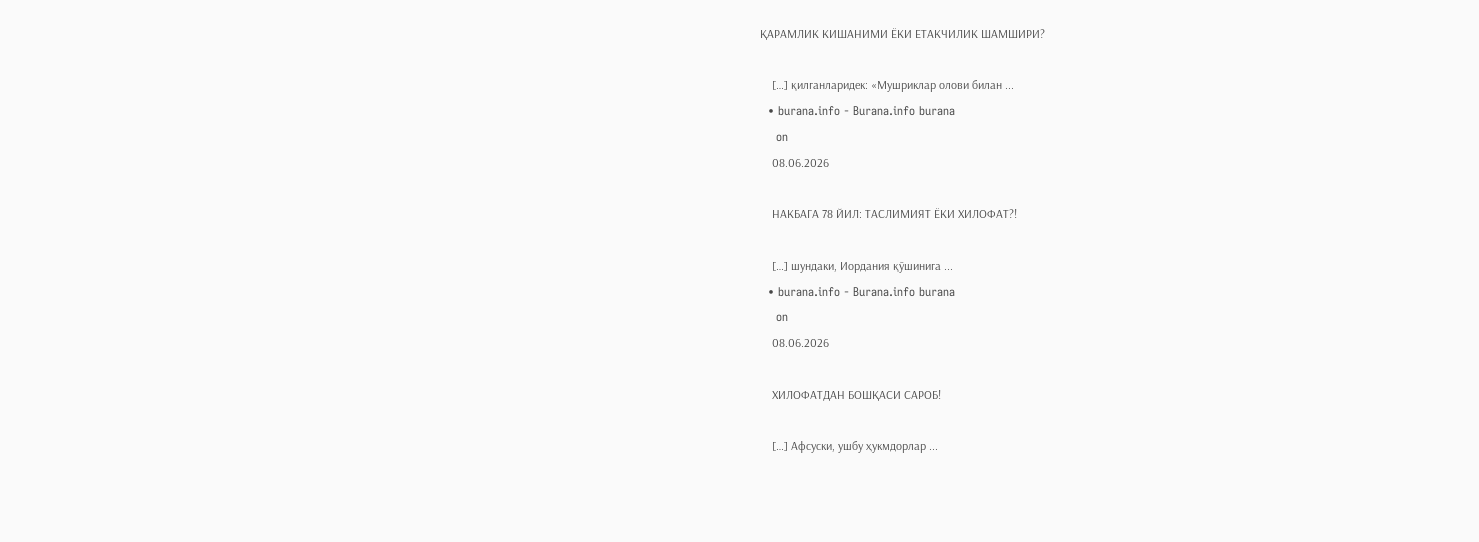ҚАРАМЛИК КИШАНИМИ ЁКИ ЕТАКЧИЛИК ШАМШИРИ?

    […] қилганларидек: «Мушриклар олови билан ...
  • burana.info - Burana.info burana
    on
    08.06.2026

    НАКБАГА 78 ЙИЛ: ТАСЛИМИЯТ ЁКИ ХИЛОФАТ?!

    […] шундаки, Иордания қўшинига ...
  • burana.info - Burana.info burana
    on
    08.06.2026

    ХИЛОФАТДАН БОШҚАСИ САРОБ!

    […] Афсуски, ушбу ҳукмдорлар ...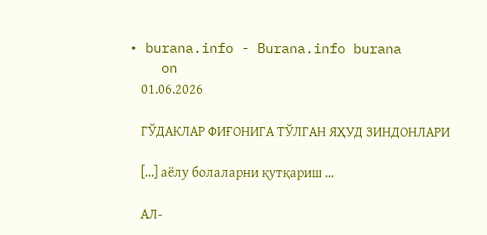• burana.info - Burana.info burana
    on
    01.06.2026

    ГЎДАКЛАР ФИҒОНИГА ТЎЛГАН ЯҲУД ЗИНДОНЛАРИ

    […] аёлу болаларни қутқариш ...

    АЛ-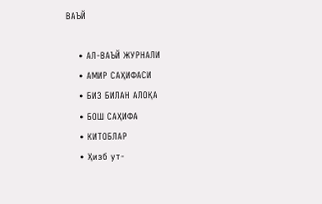ВАЪЙ

    • АЛ-ВАЪЙ ЖУРНАЛИ
    • АМИР САҲИФАСИ
    • БИЗ БИЛАН АЛОҚА
    • БОШ САҲИФА
    • КИТОБЛАР
    • Ҳизб ут-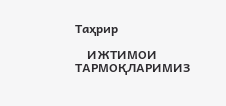Таҳрир

    ИЖТИМОИ ТАРМОҚЛАРИМИЗ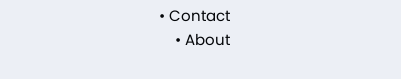• Contact
    • About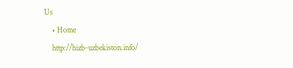Us
    • Home
    http://hizb-uzbekiston.info/